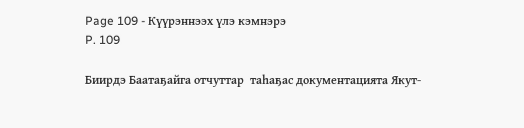Page 109 - Күүрэннээх үлэ кэмнэрэ
P. 109

Биирдэ Баатаҕайга отчуттар  таһаҕас документацията Якут-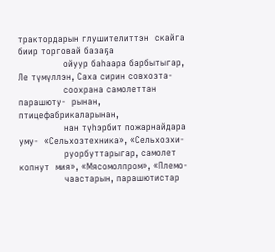трактордарын глушителиттэн  скайга биир торговай базаҕа
               ойуур баһаара барбытыгар, Ле түмүллэн, Саха сирин совхозта-
               соохрана самолеттан парашюту-  рынан, птицефабрикаларынан,
               нан түһэрбит пожарнайдара уму-  «Сельхозтехника», «Сельхозхи-
               руорбуттарыгар, самолет копнут  мия», «Мясомолпром», «Племо-
               чаастарын, парашютистар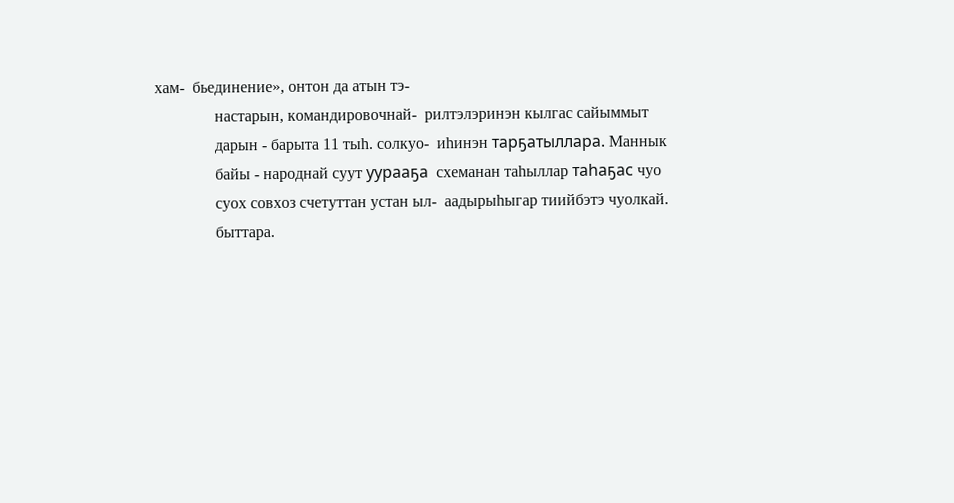хам-  бьединение», онтон да атын тэ-
               настарын, командировочнай-  рилтэлэринэн кылгас сайыммыт
               дарын - барыта 11 тыһ. солкуо-  иһинэн тарҕатыллара. Маннык
               байы - народнай суут уурааҕа  схеманан таһыллар таһаҕас чуо
               суох совхоз счетуттан устан ыл-  аадырыһыгар тиийбэтэ чуолкай.
               быттара.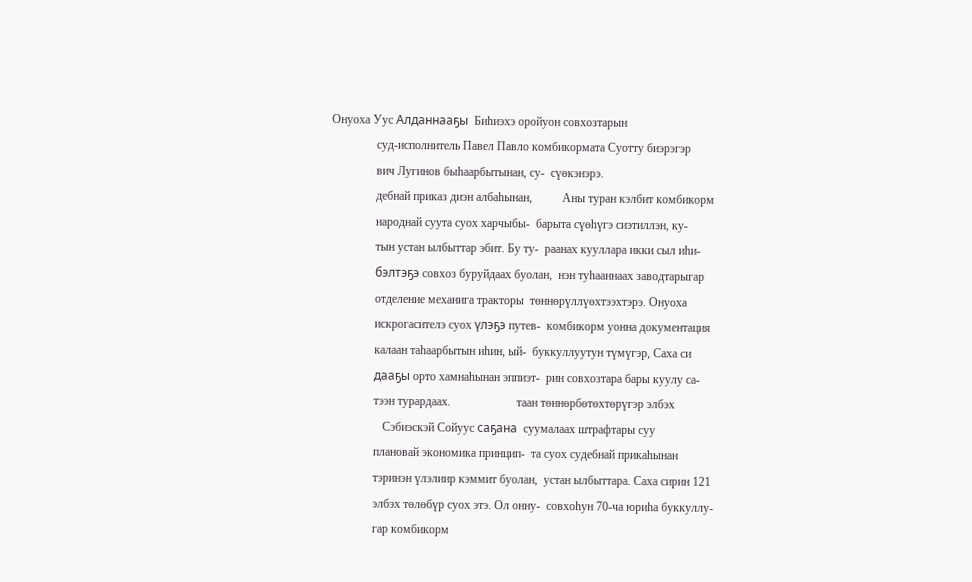Онуоха Уус Алданнааҕы  Биһиэхэ оройуон совхозтарын
               суд-исполнитель Павел Павло комбикормата Суотту биэрэгэр
               вич Лугинов быһаарбытынан, су-  сүөкэнэрэ.
               дебнай приказ диэн албаһынан,          Аны туран кэлбит комбикорм
               народнай суута суох харчыбы-  барыта сүөһүгэ сиэтиллэн, ку-
               тын устан ылбыттар эбит. Бу ту-  раанах кууллара икки сыл иһи-
               бэлтэҕэ совхоз буруйдаах буолан,  нэн туһааннаах заводтарыгар
               отделение механига тракторы  төннөрүллүөхтээхтэрэ. Онуоха
               искрогасителэ суох үлэҕэ путев-  комбикорм уонна документация
               калаан таһаарбытын иһин, ый-  буккуллуутун түмүгэр, Саха си
               дааҕы орто хамнаһынан эппиэт-  рин совхозтара бары куулу са-
               тээн турардаах.                      таан төннөрбөтөхтөрүгэр элбэх
                  Сэбиэскэй Сойуус саҕана  суумалаах штрафтары суу
               плановай экономика принцип-  та суох судебнай прикаһынан
               тэринэн үлэлиир кэммит буолан,  устан ылбыттара. Саха сирин 121
               элбэх төлөбүр суох этэ. Ол онну-  совхоһун 70-ча юриһа буккуллу-
               гар комбикорм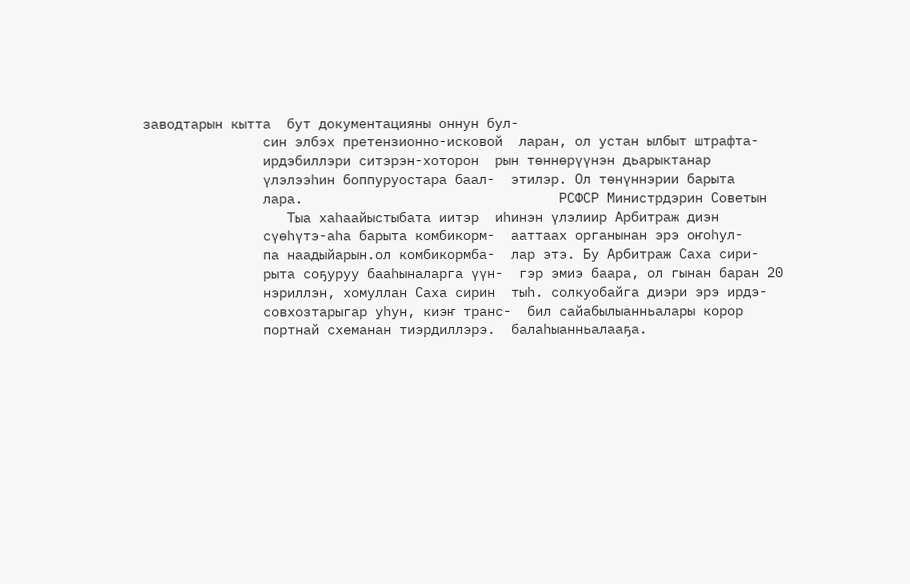заводтарын кытта  бут документацияны оннун бул-
               син элбэх претензионно-исковой  ларан, ол устан ылбыт штрафта-
               ирдэбиллэри ситэрэн-хоторон  рын төннөрүүнэн дьарыктанар
               үлэлээһин боппуруостара баал-  этилэр. Ол төнүннэрии барыта
               лара.                                РСФСР Министрдэрин Советын
                  Тыа хаһаайыстыбата иитэр  иһинэн үлэлиир Арбитраж диэн
               сүөһүтэ-аһа барыта комбикорм-  ааттаах органынан эрэ оҥоһул-
               па наадыйарын.ол комбикормба-  лар этэ. Бу Арбитраж Саха сири-
               рыта соҕуруу бааһыналарга үүн-  гэр эмиэ баара, ол гынан баран 20
               нэриллэн, хомуллан Саха сирин  тыһ. солкуобайга диэри эрэ ирдэ-
               совхозтарыгар уһун, киэҥ транс-  бил сайабылыанньалары корор
               портнай схеманан тиэрдиллэрэ.  балаһыанньалааҕа.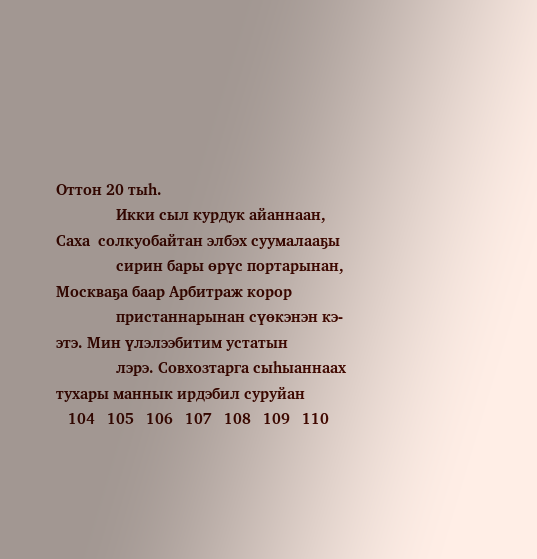Оттон 20 тыһ.
               Икки сыл курдук айаннаан, Саха  солкуобайтан элбэх суумалааҕы
               сирин бары өрүс портарынан,  Москваҕа баар Арбитраж корор
               пристаннарынан сүөкэнэн кэ-  этэ. Мин үлэлээбитим устатын
               лэрэ. Совхозтарга сыһыаннаах  тухары маннык ирдэбил суруйан
   104   105   106   107   108   109   110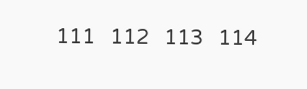111   112   113   114